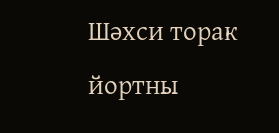Шәхси торак йортны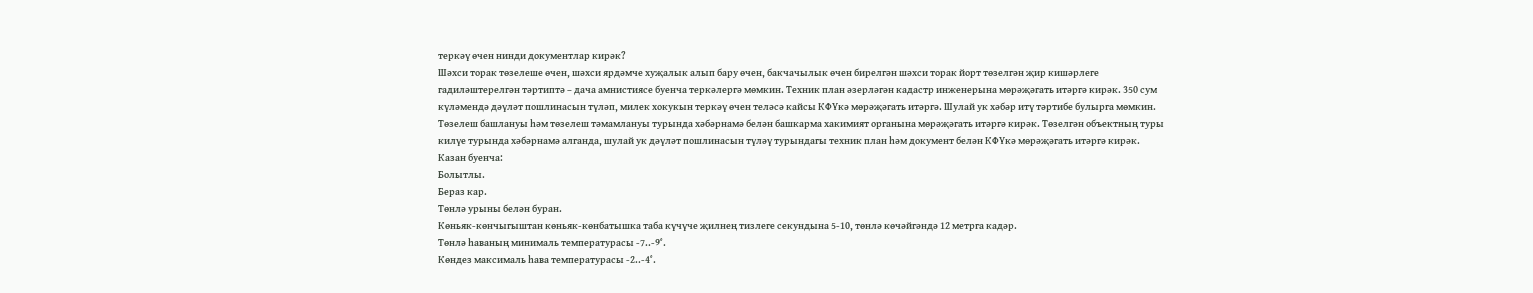теркәү өчен нинди документлар кирәк?
Шәхси торак төзелеше өчен, шәхси ярдәмче хуҗалык алып бару өчен, бакчачылык өчен бирелгән шәхси торак йорт төзелгән җир кишәрлеге гадиләштерелгән тәртиптә – дача амнистиясе буенча теркәлергә мөмкин. Техник план әзерләгән кадастр инженерына мөрәҗәгать итәргә кирәк. 350 сум күләмендә дәүләт пошлинасын түләп, милек хокукын теркәү өчен теләсә кайсы КФҮкә мөрәҗәгать итәргә. Шулай ук хәбәр итү тәртибе булырга мөмкин. Төзелеш башлануы һәм төзелеш тәмамлануы турында хәбәрнамә белән башкарма хакимият органына мөрәҗәгать итәргә кирәк. Төзелгән объектның туры килүе турында хәбәрнамә алганда, шулай ук дәүләт пошлинасын түләү турындагы техник план һәм документ белән КФҮкә мөрәҗәгать итәргә кирәк.
Казан буенча:
Болытлы.
Бераз кар.
Төнлә урыны белән буран.
Көньяк-көнчыгыштан көньяк-көнбатышка таба күчүче җилнең тизлеге секундына 5-10, төнлә көчәйгәндә 12 метрга кадәр.
Төнлә һаваның минималь температурасы -7..-9˚.
Көндез максималь һава температурасы -2..-4˚.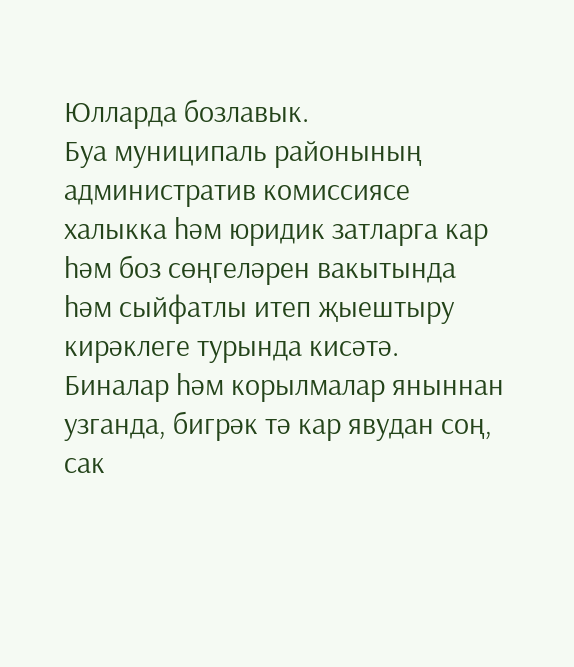Юлларда бозлавык.
Буа муниципаль районының административ комиссиясе халыкка һәм юридик затларга кар һәм боз сөңгеләрен вакытында һәм сыйфатлы итеп җыештыру кирәклеге турында кисәтә. Биналар һәм корылмалар яныннан узганда, бигрәк тә кар явудан соң, сак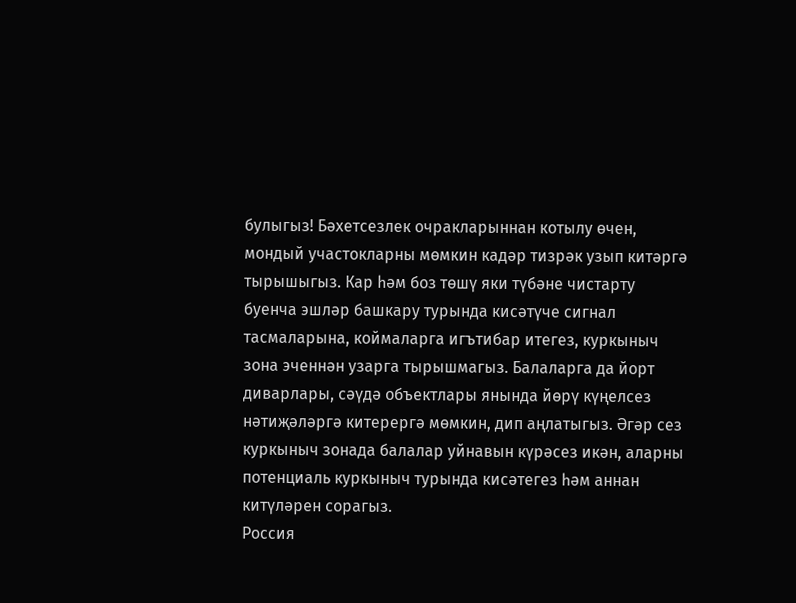булыгыз! Бәхетсезлек очракларыннан котылу өчен, мондый участокларны мөмкин кадәр тизрәк узып китәргә тырышыгыз. Кар һәм боз төшү яки түбәне чистарту буенча эшләр башкару турында кисәтүче сигнал тасмаларына, коймаларга игътибар итегез, куркыныч зона эченнән узарга тырышмагыз. Балаларга да йорт диварлары, сәүдә объектлары янында йөрү күңелсез нәтиҗәләргә китерергә мөмкин, дип аңлатыгыз. Әгәр сез куркыныч зонада балалар уйнавын күрәсез икән, аларны потенциаль куркыныч турында кисәтегез һәм аннан китүләрен сорагыз.
Россия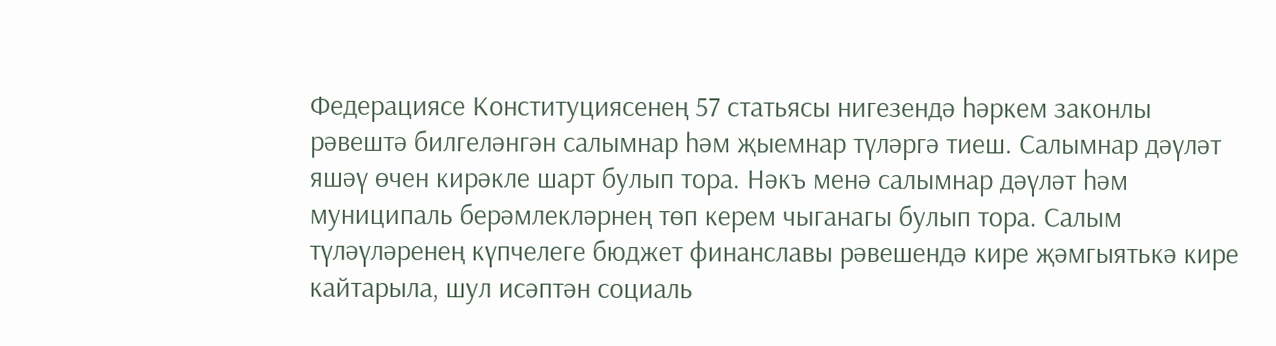Федерациясе Конституциясенең 57 статьясы нигезендә һәркем законлы рәвештә билгеләнгән салымнар һәм җыемнар түләргә тиеш. Салымнар дәүләт яшәү өчен кирәкле шарт булып тора. Нәкъ менә салымнар дәүләт һәм муниципаль берәмлекләрнең төп керем чыганагы булып тора. Салым түләүләренең күпчелеге бюджет финанславы рәвешендә кире җәмгыятькә кире кайтарыла, шул исәптән социаль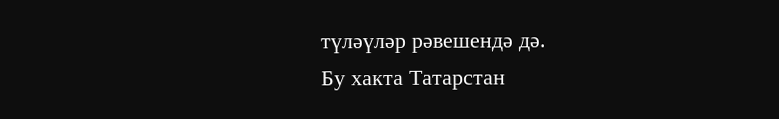түләүләр рәвешендә дә.
Бу хакта Татарстан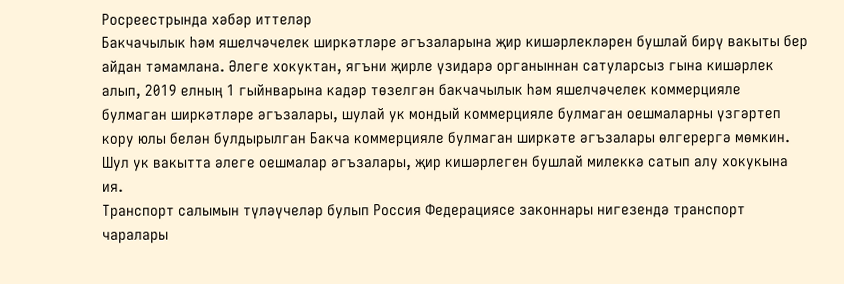Росреестрында хәбәр иттеләр
Бакчачылык һәм яшелчәчелек ширкәтләре әгъзаларына җир кишәрлекләрен бушлай бирү вакыты бер айдан тәмамлана. Әлеге хокуктан, ягъни җирле үзидарә органыннан сатуларсыз гына кишәрлек алып, 2019 елның 1 гыйнварына кадәр төзелгән бакчачылык һәм яшелчәчелек коммерцияле булмаган ширкәтләре әгъзалары, шулай ук мондый коммерцияле булмаган оешмаларны үзгәртеп кору юлы белән булдырылган Бакча коммерцияле булмаган ширкәте әгъзалары өлгерергә мөмкин. Шул ук вакытта әлеге оешмалар әгъзалары, җир кишәрлеген бушлай милеккә сатып алу хокукына ия.
Транспорт салымын түләүчеләр булып Россия Федерациясе законнары нигезендә транспорт чаралары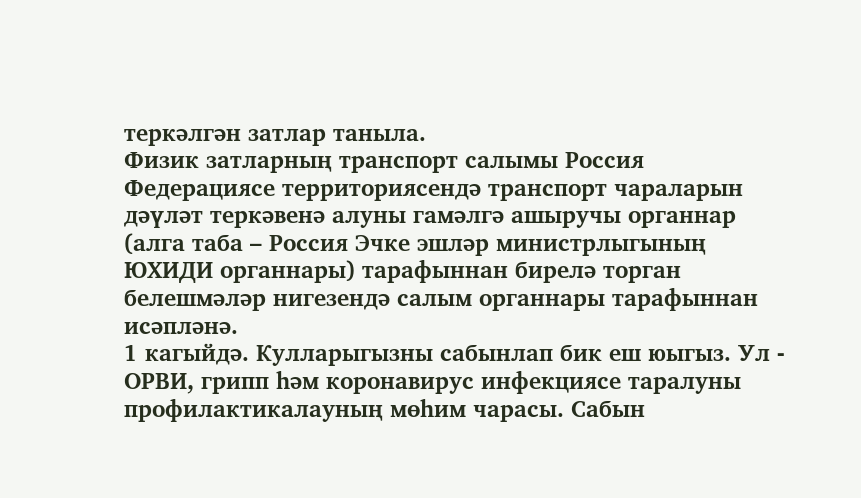теркәлгән затлар таныла.
Физик затларның транспорт салымы Россия Федерациясе территориясендә транспорт чараларын дәүләт теркәвенә алуны гамәлгә ашыручы органнар (алга таба – Россия Эчке эшләр министрлыгының ЮХИДИ органнары) тарафыннан бирелә торган белешмәләр нигезендә салым органнары тарафыннан исәпләнә.
1 кагыйдә. Кулларыгызны сабынлап бик еш юыгыз. Ул - ОРВИ, грипп һәм коронавирус инфекциясе таралуны профилактикалауның мөһим чарасы. Сабын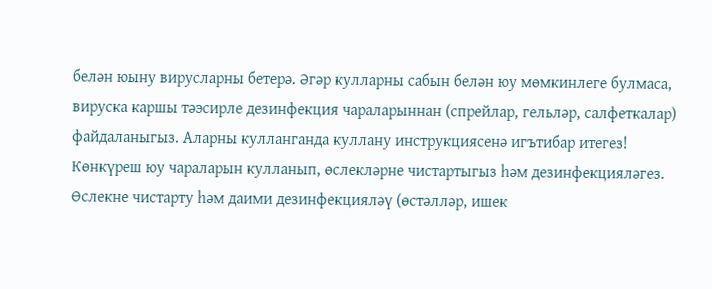белән юыну вирусларны бетерә. Әгәр кулларны сабын белән юу мөмкинлеге булмаса, вируска каршы тәэсирле дезинфекция чараларыннан (спрейлар, гельләр, салфеткалар) файдаланыгыз. Аларны кулланганда куллану инструкциясенә игътибар итегез! Көнкүреш юу чараларын кулланып, өслекләрне чистартыгыз һәм дезинфекцияләгез. Өслекне чистарту һәм даими дезинфекцияләү (өстәлләр, ишек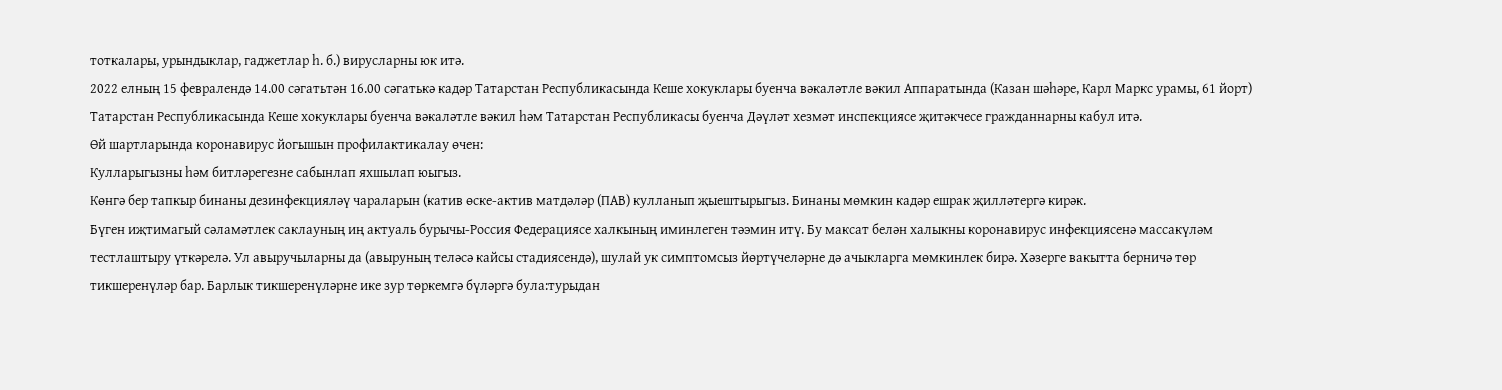тоткалары, урындыклар, гаджетлар һ. б.) вирусларны юк итә.
2022 елның 15 февралендә 14.00 сәгатьтән 16.00 сәгатькә кадәр Татарстан Республикасында Кеше хокуклары буенча вәкаләтле вәкил Аппаратында (Казан шәһәре, Карл Маркс урамы, 61 йорт) Татарстан Республикасында Кеше хокуклары буенча вәкаләтле вәкил һәм Татарстан Республикасы буенча Дәүләт хезмәт инспекциясе җитәкчесе гражданнарны кабул итә.
Өй шартларында коронавирус йогышын профилактикалау өчен:
Кулларыгызны һәм битләрегезне сабынлап яхшылап юыгыз.
Көнгә бер тапкыр бинаны дезинфекцияләү чараларын (катив өске-актив матдәләр (ПАВ) кулланып җыештырыгыз. Бинаны мөмкин кадәр ешрак җилләтергә кирәк.
Бүген иҗтимагый сәламәтлек саклауның иң актуаль бурычы-Россия Федерациясе халкының иминлеген тәэмин итү. Бу максат белән халыкны коронавирус инфекциясенә массакүләм тестлаштыру үткәрелә. Ул авыручыларны да (авыруның теләсә кайсы стадиясендә), шулай ук симптомсыз йөртүчеләрне дә ачыкларга мөмкинлек бирә. Хәзерге вакытта берничә төр тикшеренүләр бар. Барлык тикшеренүләрне ике зур төркемгә бүләргә була:турыдан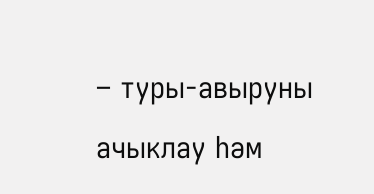– туры-авыруны ачыклау һәм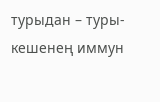турыдан – туры-кешенең иммун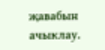җавабын ачыклау.